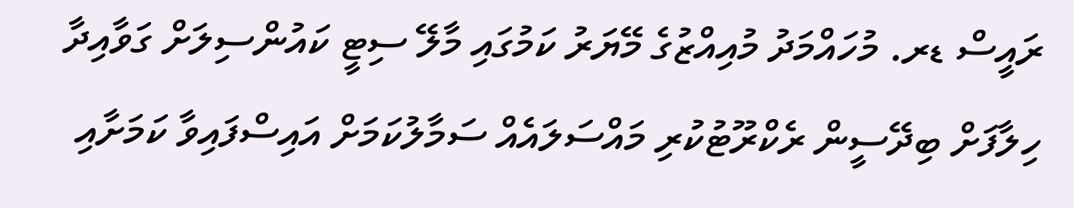ރައީސް ޑރ. މުހައްމަދު މުއިއްޒުގެ މޭޔަރު ކަމުގައި މާލޭ ސިޓީ ކައުންސިލަށް ގަވާއިދާ ހިލާފަށް ބިދޭސީން ރެކްރޫޓުކުރި މައްސަލައެއް ސަމާލުކަމަށް އައިސްފައިވާ ކަމަށާއި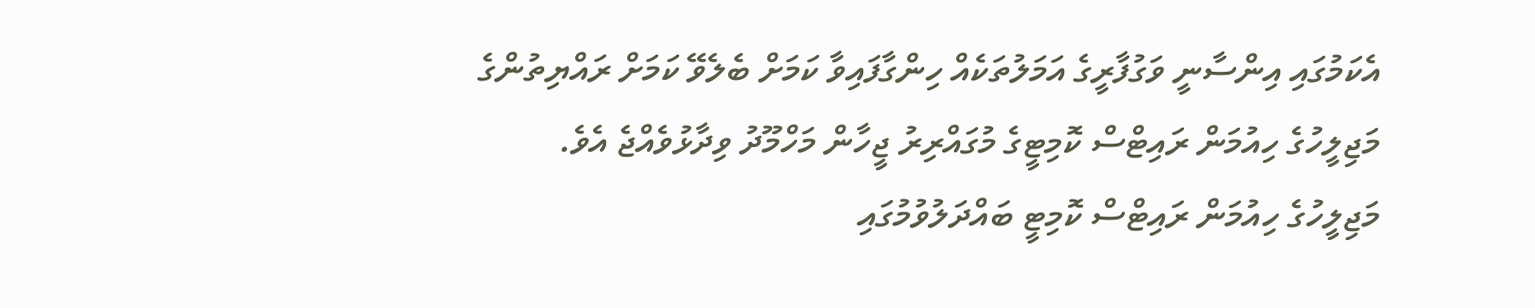އެކަމުގައި އިންސާނީ ވަގުފާރީގެ އަމަލުތަކެއް ހިންގާފައިވާ ކަމަށް ބެލެވޭ ކަމަށް ރައްޔިތުންގެ މަޖިލީހުގެ ހިއުމަން ރައިޓްސް ކޮމިޓީގެ މުގައްރިރު ޖީހާން މަހްމޫދު ވިދާޅުވެއްޖެ އެވެ.
މަޖިލީހުގެ ހިއުމަން ރައިޓްސް ކޮމިޓީ ބައްދަލުވުމުގައި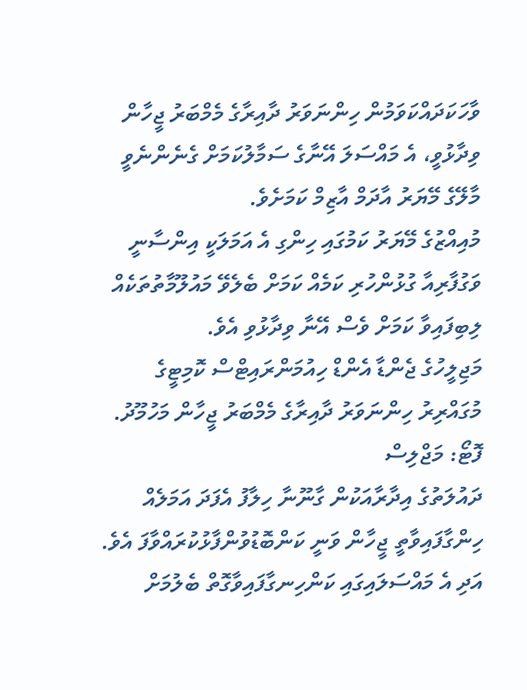ވާހަކަދައްކަވަމުން ހިންނަވަރު ދާއިރާގެ މެމްބަރު ޖީހާން ވިދާޅުވީ، އެ މައްސަލަ އޭނާގެ ސަމާލުކަމަށް ގެނެންނެވީ މާލޭގެ މޭޔަރު އާދަމް އާޒިމް ކަމަށެވެ.
މުއިއްޒުގެ މޭޔަރު ކަމުގައި ހިންގި އެ އަމަލަކީ އިންސާނީ ވަގުފާރިއާ ގުޅުންހުރި ކަމެއް ކަމަށް ބެލެވޭ މައުލޫމާތުތަކެއް ލިބިފައިވާ ކަމަށް ވެސް އޭނާ ވިދާޅުވި އެވެ.
މަޖިލީހުގެ ޖެންޑާ އެންޑް ހިއުމަންރައިޓްސް ކޮމިޓީގެ މުގައްރިރު ހިންނަވަރު ދާއިރާގެ މެމްބަރު ޖީހާން މަހުމޫދު. ފޮޓޯ: މަޖްލިސް
ދައުލަތުގެ އިދާރާއަކުން ގާނޫނާ ހިލާފު އެފަދަ އަމަލެއް ހިންގާފައިވާތީ ޖީހާން ވަނީ ކަންބޮޑުވުންފާޅުކުރައްވާފަ އެވެ. އަދި އެ މައްސަލައިގައި ކަންހިނގާފައިވާގޮތް ބެލުމަށް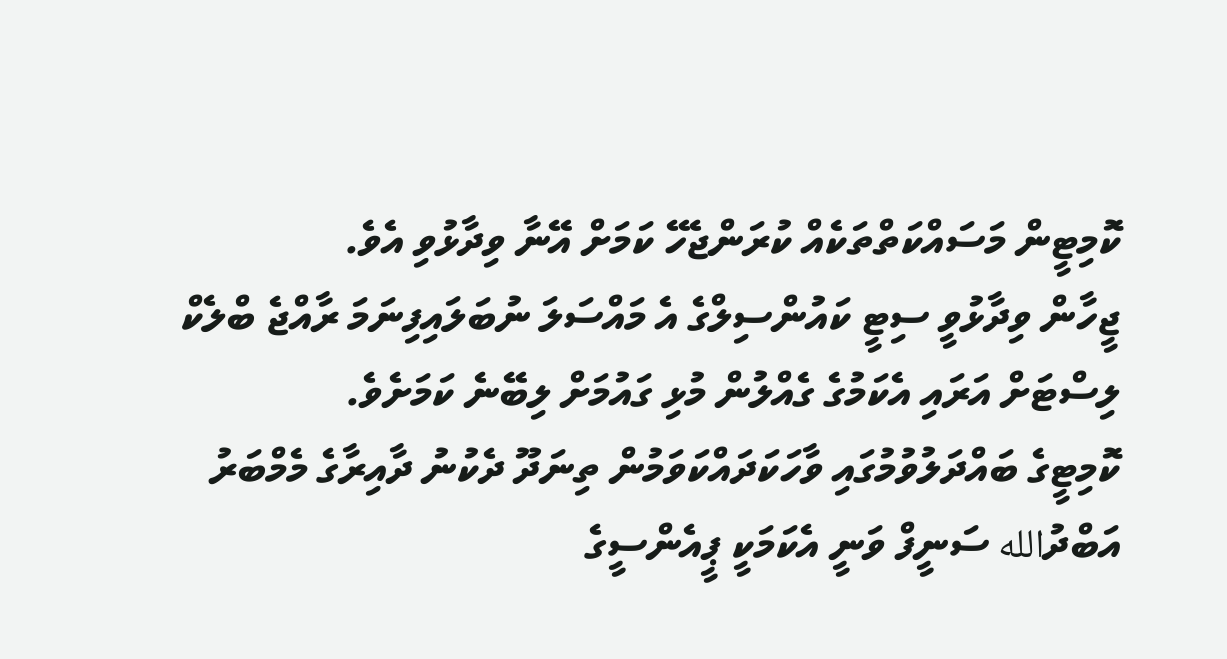ކޮމިޓީން މަސައްކަތްތަކެއް ކުރަންޖެހޭ ކަމަށް އޭނާ ވިދާޅުވި އެވެ.
ޖީހާން ވިދާޅުވީ ސިޓީ ކައުންސިލްގެ އެ މައްސަލަ ނުބަލައިފިނަމަ ރާއްޖެ ބްލެކް ލިސްޓަށް އަރައި އެކަމުގެ ގެއްލުން މުޅި ގައުމަށް ލިބޭނެ ކަމަށެވެ.
ކޮމިޓީގެ ބައްދަލުވުމުގައި ވާހަކަދައްކަވަމުން ތިނަދޫ ދެކުނު ދާއިރާގެ މެމްބަރު އަބްދުالله ސަނީފް ވަނީ އެކަމަކީ ޕީއެންސީގެ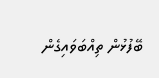ބޭފުޅުން ތިއްބަވައިގެން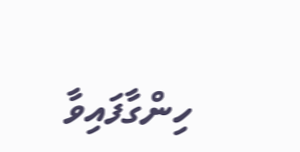ހިންގާފައިވާ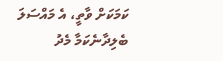ކަމަކަށް ވާތީ، އެ މައްސަލަ ބެލިދާނެކަމާ މެދު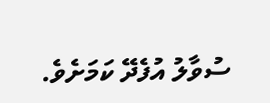ސުވާލު އުފެދޭ ކަމަށެވެ.